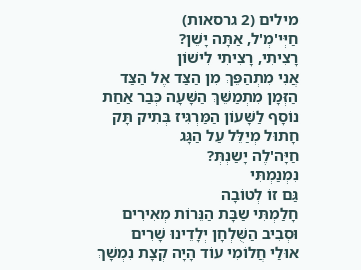מילים (2 גרסאות)
חַיְּי'מְ'ל, אַתָּה יָשֵׁן?
רָצִיתִי, רָצִיתִי לִישׁוֹן
אֲנִי מִתְהַפֵּךְ מִן הַצַּד אֶל הַצַּד
הַזְּמָן מִתְמַשֵּׁךְ הַשָּׁעָה כְּבַר אַחַת
נוֹסָף לַשָּׁעוֹן הַמַּרְגִּיז בְּתִיק תָּק
חָתוּל מְיַלֵּל עַל הַגָּג
חַיָּה'לֶה יָשַנְתְּ?
נִמְנַמְתִּי
גַּם זוֹ לְטוֹבָה
חָלַמְתִּי שַבָּת הַנֵּרוֹת מְאִירִים
וּסְבִיב הַשֻּׁלְחָן יְלָדֵינוּ שָׁרִים
אוּלַי חֲלוֹמִי עוֹד הָיָה קְצָת נִמְשָׁךְ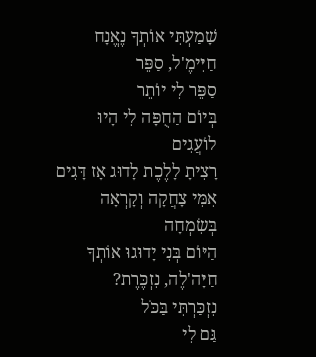שָׁמַעְתִּי אוֹתְךָ נֶאֱנָח
חַיִּימֶ'ל, סַפֵּר
סַפֵּר לִי יוֹתֵר
בְּיוֹם הַחֻפָּה לִי הָיוּ לוֹעֲגִים
רָצִיתָ לָלֶכֶת לָדוּג אָז דָּגִים
אִמִּי צָחֲקָה וְקָרְאָה בְּשִׂמְחָה
הַיּוֹם בְּנִי יָדוּגוּ אוֹתְךָ
חַיָּה'לֶה, נִזְכֶּרֶת?
נִזְכַּרְתִּי בַּכֹּל
גַּם לִי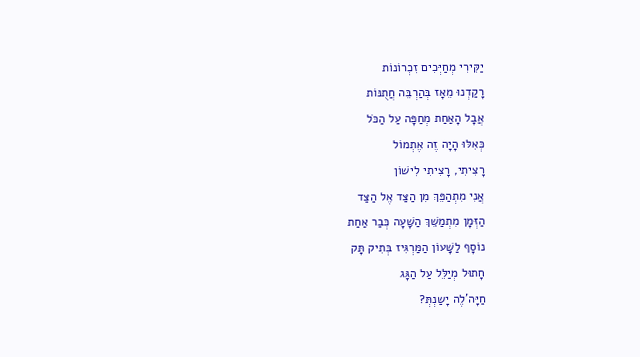יַקִּירִי מְחַיְּכִים זִכְרוֹנוֹת
רָקַדְנוּ מֵאָז בְּהַרְבֵּה חֲתֻנּוֹת
אֲבָל הָאַחַת מְחַפָּה עַל הַכֹּל
כְּאִלּוּ הָיָה זֶה אֶתְמוֹל
רָצִיתִי, רָצִיתִי לִישׁוֹן
אֲנִי מִתְהַפֵּךְ מִן הַצַּד אֶל הַצַּד
הַזְּמָן מִתְמַשֵּׁךְ הַשָּׁעָה כְּבַר אַחַת
נוֹסָף לַשָּׁעוֹן הַמַּרְגִּיז בְּתִיק תָּק
חָתוּל מְיַלֵּל עַל הַגָּג
חַיָּה'לֶה יָשַנְתְּ?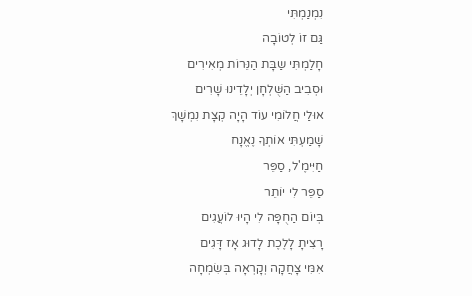נִמְנַמְתִּי
גַּם זוֹ לְטוֹבָה
חָלַמְתִּי שַבָּת הַנֵּרוֹת מְאִירִים
וּסְבִיב הַשֻּׁלְחָן יְלָדֵינוּ שָׁרִים
אוּלַי חֲלוֹמִי עוֹד הָיָה קְצָת נִמְשָׁךְ
שָׁמַעְתִּי אוֹתְךָ נֶאֱנָח
חַיִּימֶ'ל, סַפֵּר
סַפֵּר לִי יוֹתֵר
בְּיוֹם הַחֻפָּה לִי הָיוּ לוֹעֲגִים
רָצִיתָ לָלֶכֶת לָדוּג אָז דָּגִים
אִמִּי צָחֲקָה וְקָרְאָה בְּשִׂמְחָה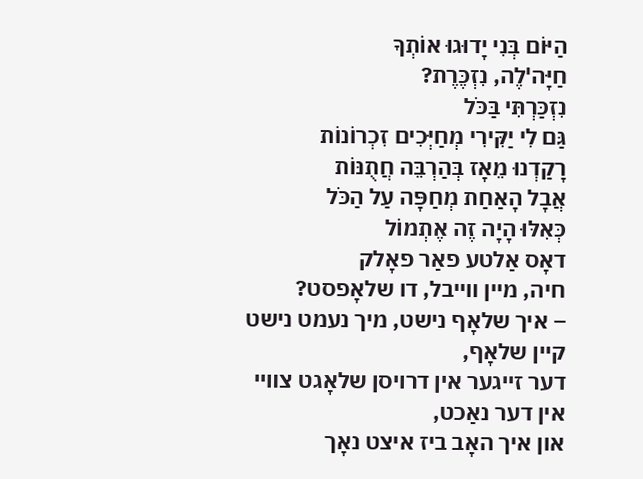הַיּוֹם בְּנִי יָדוּגוּ אוֹתְךָ
חַיָּה'לֶה, נִזְכֶּרֶת?
נִזְכַּרְתִּי בַּכֹּל
גַּם לִי יַקִּירִי מְחַיְּכִים זִכְרוֹנוֹת
רָקַדְנוּ מֵאָז בְּהַרְבֵּה חֲתֻנּוֹת
אֲבָל הָאַחַת מְחַפָּה עַל הַכֹּל
כְּאִלּוּ הָיָה זֶה אֶתְמוֹל
דאָס אַלטע פאַר פאָלק
חיה, מיין װייבל, דו שלאָפסט?
– איך שלאָף נישט, מיך נעמט נישט קיין שלאָף,
דער זייגער אין דרויסן שלאָגט צװיי אין דער נאַכט,
און איך האָב ביז איצט נאָך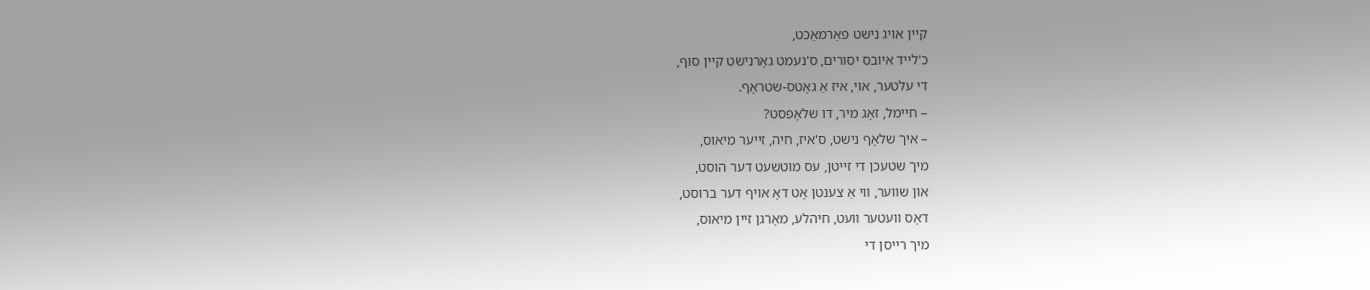קיין אויג נישט פאַרמאַכט,
כ'לייד איובס יסורים, ס'נעמט גאָרנישט קיין סוף,
די עלטער, אוי, איז אַ גאָטס-שטראָף.
– חיימל, זאָג מיר, דו שלאָפסט?
– איך שלאָף נישט, ס'איז, חיה, זייער מיאוס,
מיך שטעכן די זייטן, עס מוטשעט דער הוסט,
און שװער, װי אַ צענטן אָט דאָ אויף דער ברוסט,
דאָס װעטער װעט, חיהלע, מאָרגן זיין מיאוס,
מיך רייסן די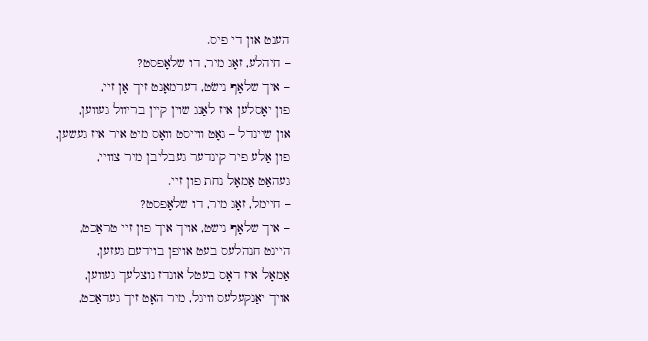הענט און די פיס.
– חיהלע, זאָג מיר, דו שלאָפסט?
– איך שלאָף נישׂט, דערמאָנט זיך אָן זיי,
פון יאָסלען איז לאַנג שוין קיין בריװל געװען,
און שיינדל – גאָט װייסט װאָס מיט איר איז געשען,
פון אַלע פיר קינדער געבליבן מיר צװיי,
געהאַט אַמאָל נחת פון זיי.
– חיימל, זאָג מיר, דו שלאָפסט?
– איך שלאָף נישט, אויך איך פון זיי טראַכט,
היינט חנהלעס בעט אויפן בוידעם געזען,
אַמאָל איז דאָס בעטל אונדז נוצלעך געװען,
אויך יאַנקעלעס װיגל, מיר האָט זיך געדאַכט,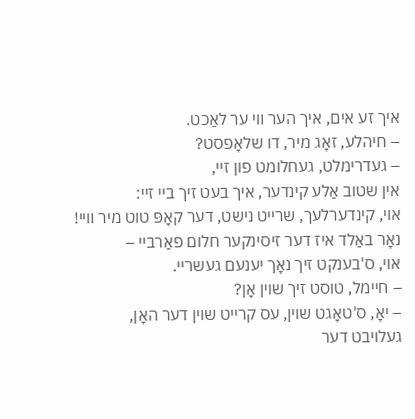איך זע אים, איך הער װי ער לאַכט.
– חיהלע, זאָג מיר, דו שלאָפסט?
– געדרימלט, געחלומט פון זיי,
אין שטוב אַלע קינדער, איך בעט זיך ביי זיי:
אוי, קינדערלעך, שרייט נישט, דער קאָפּ טוט מיר װיי!
נאָר באַלד איז דער זיסינקער חלום פאַרביי –
אוי, ס'בענקט זיך נאָך יענעם געשריי.
– חיימל, טוסט זיך שוין אָן?
– יאָ, ס'טאָגט שוין, עס קרייט שוין דער האָן,
געלויבט דער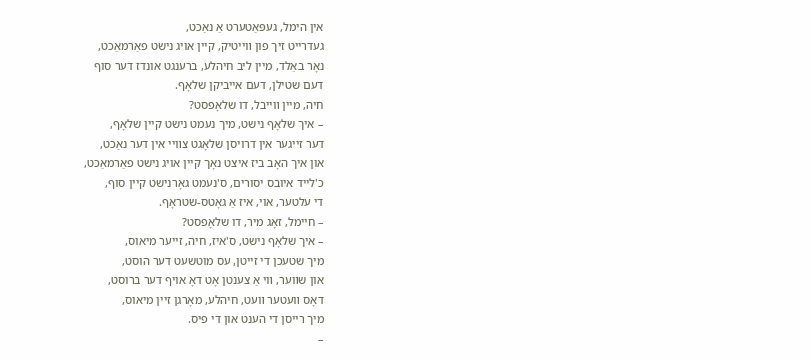אין הימל, געפּאַטערט אַ נאַכט,
געדרייט זיך פון װייטיק, קיין אויג נישט פאַרמאַכט,
נאָר באַלד, מיין ליב חיהלע, ברענגט אונדז דער סוף
דעם שטילן, דעם אייביקן שלאָף.
חיה, מיין װייבל, דו שלאָפסט?
– איך שלאָף נישט, מיך נעמט נישט קיין שלאָף,
דער זייגער אין דרויסן שלאָגט צװיי אין דער נאַכט,
און איך האָב ביז איצט נאָך קיין אויג נישט פאַרמאַכט,
כ'לייד איובס יסורים, ס'נעמט גאָרנישט קיין סוף,
די עלטער, אוי, איז אַ גאָטס-שטראָף.
– חיימל, זאָג מיר, דו שלאָפסט?
– איך שלאָף נישט, ס'איז, חיה, זייער מיאוס,
מיך שטעכן די זייטן, עס מוטשעט דער הוסט,
און שװער, װי אַ צענטן אָט דאָ אויף דער ברוסט,
דאָס װעטער װעט, חיהלע, מאָרגן זיין מיאוס,
מיך רייסן די הענט און די פיס.
–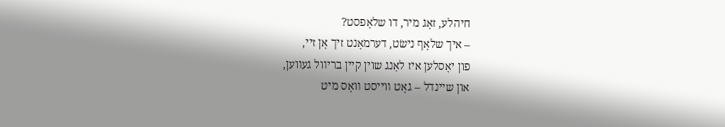חיהלע, זאָג מיר, דו שלאָפסט?
– איך שלאָף נישׂט, דערמאָנט זיך אָן זיי,
פון יאָסלען איז לאַנג שוין קיין בריװל געװען,
און שיינדל – גאָט װייסט װאָס מיט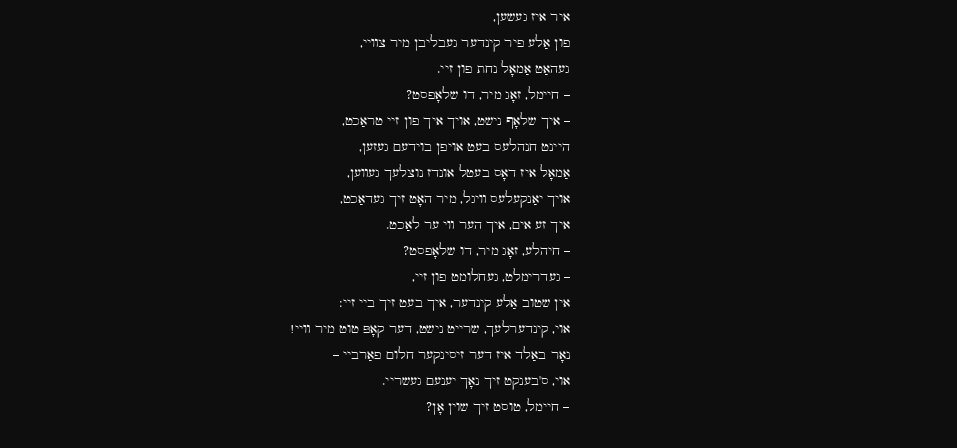איר איז געשען,
פון אַלע פיר קינדער געבליבן מיר צװיי,
געהאַט אַמאָל נחת פון זיי.
– חיימל, זאָג מיר, דו שלאָפסט?
– איך שלאָף נישט, אויך איך פון זיי טראַכט,
היינט חנהלעס בעט אויפן בוידעם געזען,
אַמאָל איז דאָס בעטל אונדז נוצלעך געװען,
אויך יאַנקעלעס װיגל, מיר האָט זיך געדאַכט,
איך זע אים, איך הער װי ער לאַכט.
– חיהלע, זאָג מיר, דו שלאָפסט?
– געדרימלט, געחלומט פון זיי,
אין שטוב אַלע קינדער, איך בעט זיך ביי זיי:
אוי, קינדערלעך, שרייט נישט, דער קאָפּ טוט מיר װיי!
נאָר באַלד איז דער זיסינקער חלום פאַרביי –
אוי, ס'בענקט זיך נאָך יענעם געשריי.
– חיימל, טוסט זיך שוין אָן?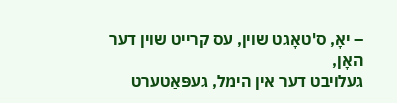– יאָ, ס'טאָגט שוין, עס קרייט שוין דער האָן,
געלויבט דער אין הימל, געפּאַטערט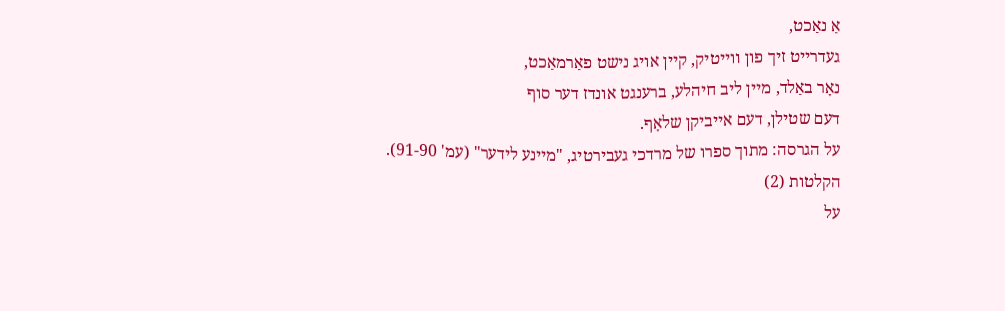אַ נאַכט,
געדרייט זיך פון װייטיק, קיין אויג נישט פאַרמאַכט,
נאָר באַלד, מיין ליב חיהלע, ברענגט אונדז דער סוף
דעם שטילן, דעם אייביקן שלאָף.
על הגרסה: מתוך ספרו של מרדכי געבירטיג, "מיינע לידער" (עמ' 91-90).
הקלטות (2)
על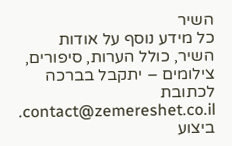השיר
כל מידע נוסף על אודות השיר, כולל הערות, סיפורים, צילומים – יתקבל בברכה לכתובת contact@zemereshet.co.il.
ביצוע